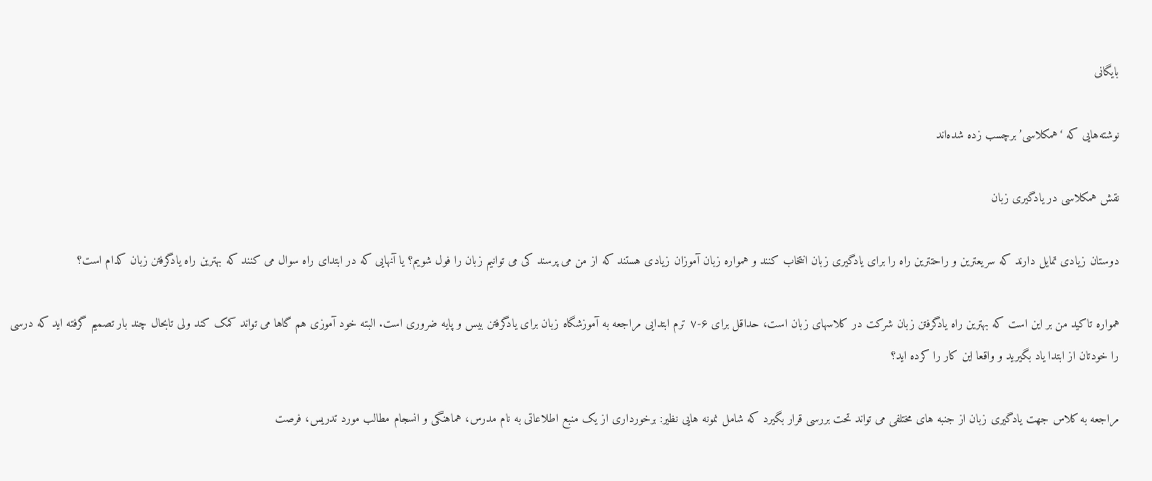بایگانی

نوشته‌هایی که ‘همکلاسی’ برچسب زده شده‌اند

نقش همکلاسی در یادگیری زبان

دوستان زیادی تمایل دارند که سریعترین و راحتترین راه را برای یادگیری زبان انتخاب کنند و همواره زبان آموزان زیادی هستند که از من می پرسند کی می توانیم زبان را فول شویم؟ یا آنهایی که در ابتدای راه سوال می کنند که بهترین راه یادگرفتن زبان کدام است؟

همواره تاکید من بر این است که بهترین راه یادگرفتن زبان شرکت در کلاسهای زبان است، حداقل برای ۶-۷ ترم ابتدایی مراجعه به آموزشگاه زبان برای یادگرفتن بیس و پایه ضروری است. البته خود آموزی هم گاها می تواند کمک کند ولی تابحال چند بار تصمیم گرفته اید که درسی را خودتان از ابتدا یاد بگیرید و واقعا این کار را کرده اید؟

مراجعه به کلاس جهت یادگیری زبان از جنبه های مختلفی می تواند تحت بررسی قرار بگیرد که شامل نمونه هایی نظیر: برخورداری از یک منبع اطلاعاتی به نام مدرس، هماهنگی و انسجام مطالب مورد تدریس، فرصت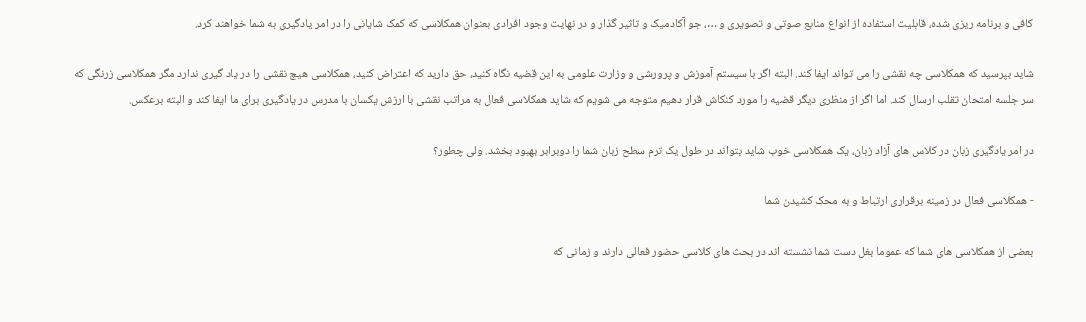کافی و برنامه ریزی شده، قابلیت استفاده از انواع منابع صوتی و تصویری و …، جو آکادمیک و تاثیر گذار و در نهایت وجود افرادی بعنوان همکلاسی که کمک شایانی را در امر یادگیری به شما خواهند کرد.

شاید بپرسید که همکلاسی چه نقشی را می تواند ایفا کند. البته اگر با سیستم آموزش و پرورشی و وزارت علومی به این قضیه نگاه کنید، حق دارید که اعتراض کنید، همکلاسی هیچ نقشی را در یاد گیری ندارد مگر همکلاسی زرنگی که سر جلسه امتحان تقلب ارسال کند. اما اگر از منظری دیگر قضیه را مورد کنکاش قرار دهیم متوجه می شویم که شاید همکلاسی فعال به مراتب نقشی با ارزش یکسان با مدرس در یادگیری برای ما ایفا کند و البته برعکس.

در امر یادگیری زبان در کلاس های آزاد زبان، یک همکلاسی خوب شاید بتواند در طول یک ترم سطح زبان شما را دوبرابر بهبود بخشد. ولی چطور؟

- همکلاسی فعال در زمینه برقراری ارتباط و به محک کشیدن شما

بعضی از همکلاسی های شما که عموما بغل دست شما نشسته اند در بحث های کلاسی حضور فعالی دارند و زمانی که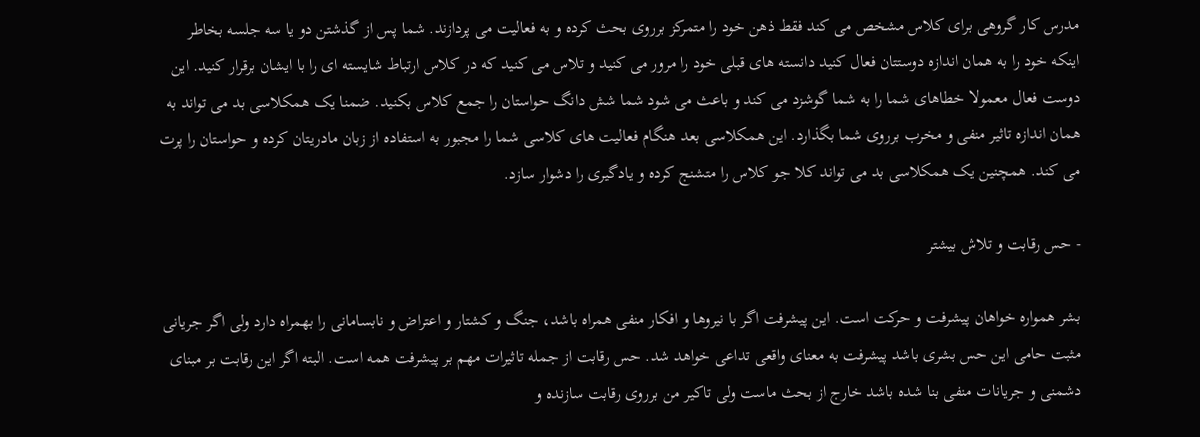مدرس کار گروهی برای کلاس مشخص می کند فقط ذهن خود را متمرکز برروی بحث کرده و به فعالیت می پردازند. شما پس از گذشتن دو یا سه جلسه بخاطر اینکه خود را به همان اندازه دوستتان فعال کنید دانسته های قبلی خود را مرور می کنید و تلاس می کنید که در کلاس ارتباط شایسته ای را با ایشان برقرار کنید. این دوست فعال معمولا خطاهای شما را به شما گوشزد می کند و باعث می شود شما شش دانگ حواستان را جمع کلاس بکنید. ضمنا یک همکلاسی بد می تواند به همان اندازه تاثیر منفی و مخرب برروی شما بگذارد. این همکلاسی بعد هنگام فعالیت های کلاسی شما را مجبور به استفاده از زبان مادریتان کرده و حواستان را پرت می کند. همچنین یک همکلاسی بد می تواند کلا جو کلاس را متشنج کرده و یادگیری را دشوار سازد.

- حس رقابت و تلاش بیشتر

بشر همواره خواهان پیشرفت و حرکت است. این پیشرفت اگر با نیروها و افکار منفی همراه باشد، جنگ و کشتار و اعتراض و نابسامانی را بهمراه دارد ولی اگر جریانی مثبت حامی این حس بشری باشد پیشرفت به معنای واقعی تداعی خواهد شد. حس رقابت از جمله تاثیرات مهم بر پیشرفت همه است. البته اگر این رقابت بر مبنای دشمنی و جریانات منفی بنا شده باشد خارج از بحث ماست ولی تاکیر من برروی رقابت سازنده و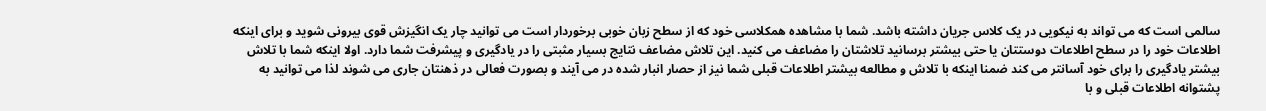سالمی است که می تواند به نیکویی در یک کلاس جریان داشته باشد. شما با مشاهده همکلاسی خود که از سطح زبان خوبی برخوردار است می توانید چار یک انگیزش قوی بیرونی شوید و برای اینکه اطلاعات خود را در سطح اطلاعات دوستتان یا حتی بیشتر برسانید تلاشتان را مضاعف می کنید. این تلاش مضاعف نتایج بسیار مثبتی را در یادگیری و پیشرفت شما دارد. اولا اینکه شما با تلاش بیشتر یادگیری را برای خود آسانتر می کند ضمنا اینکه با تلاش و مطالعه بیشتر اطلاعات قبلی شما نیز از حصار انبار شده در می آیند و بصورت فعالی در ذهنتان جاری می شوند لذا می توانید به پشتوانه اطلاعات قبلی و با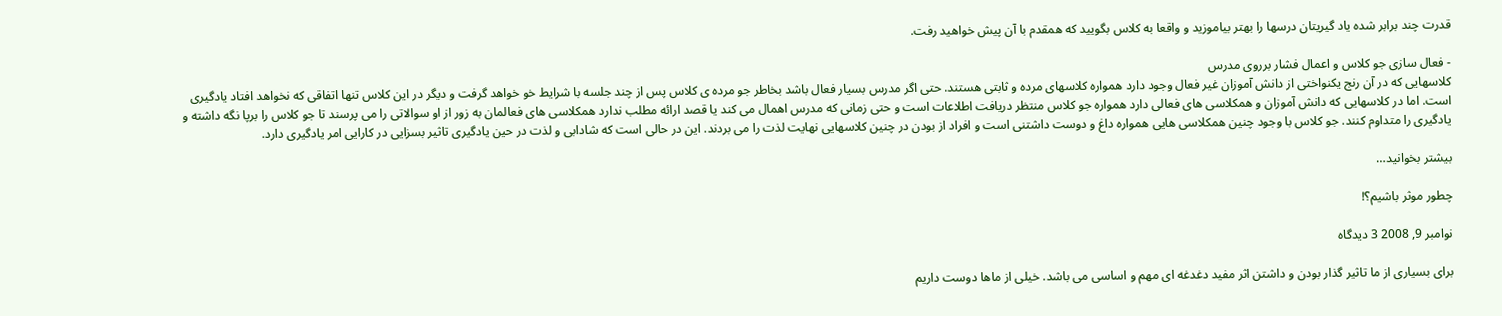قدرت چند برابر شده یاد گیریتان درسها را بهتر بیاموزید و واقعا به کلاس بگویید که همقدم با آن پیش خواهید رفت.

- فعال سازی جو کلاس و اعمال فشار برروی مدرس
کلاسهایی که در آن رنج یکنواختی از دانش آموزان غیر فعال وجود دارد همواره کلاسهای مرده و ثابتی هستند. حتی اگر مدرس بسیار فعال باشد بخاطر جو مرده ی کلاس پس از چند جلسه با شرایط خو خواهد گرفت و دیگر در این کلاس تنها اتفاقی که نخواهد افتاد یادگیری است. اما در کلاسهایی که دانش آموزان و همکلاسی های فعالی دارد همواره جو کلاس منتظر دریافت اطلاعات است و حتی زمانی که مدرس اهمال می کند یا قصد ارائه مطلب ندارد همکلاسی های فعالمان به زور از او سوالاتی را می پرسند تا جو کلاس را برپا نگه داشته و یادگیری را متداوم کنند. جو کلاس با وجود چنین همکلاسی هایی همواره داغ و دوست داشتنی است و افراد از بودن در چنین کلاسهایی نهایت لذت را می بردند. این در حالی است که شادابی و لذت در حین یادگیری تاثیر بسزایی در کارایی امر یادگیری دارد.

بیشتر بخوانید…

چطور موثر باشیم؟!

نوامبر 9, 2008 3 دیدگاه

برای بسیاری از ما تاثیر گذار بودن و داشتن اثر مفید دغدغه ای مهم و اساسی می باشد. خیلی از ماها دوست داریم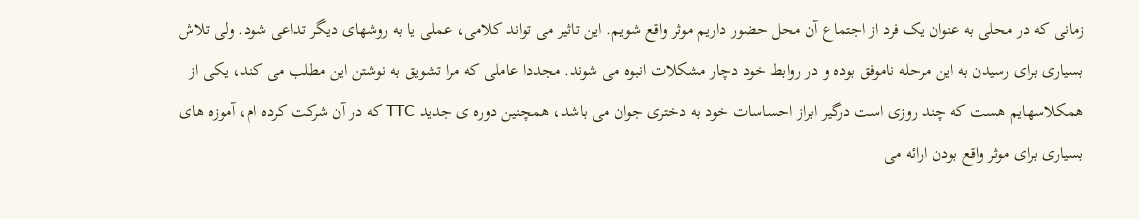زمانی که در محلی به عنوان یک فرد از اجتماع آن محل حضور داریم موثر واقع شویم. این تاثیر می تواند کلامی، عملی یا به روشهای دیگر تداعی شود. ولی تلاش بسیاری برای رسیدن به این مرحله ناموفق بوده و در روابط خود دچار مشکلات انبوه می شوند. مجددا عاملی که مرا تشویق به نوشتن این مطلب می کند، یکی از همکلاسهایم هست که چند روزی است درگیر ابراز احساسات خود به دختری جوان می باشد، همچنین دوره ی جدید TTC که در آن شرکت کرده ام، آموزه های بسیاری برای موثر واقع بودن ارائه می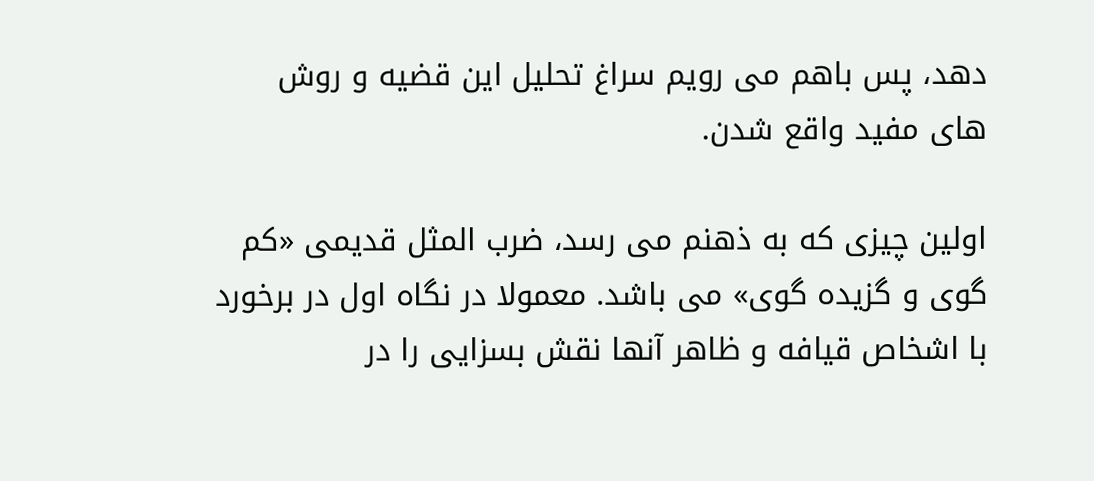دهد، پس باهم می رویم سراغ تحلیل این قضیه و روش های مفید واقع شدن.

اولین چیزی که به ذهنم می رسد، ضرب المثل قدیمی «کم گوی و گزیده گوی» می باشد. معمولا در نگاه اول در برخورد با اشخاص قیافه و ظاهر آنها نقش بسزایی را در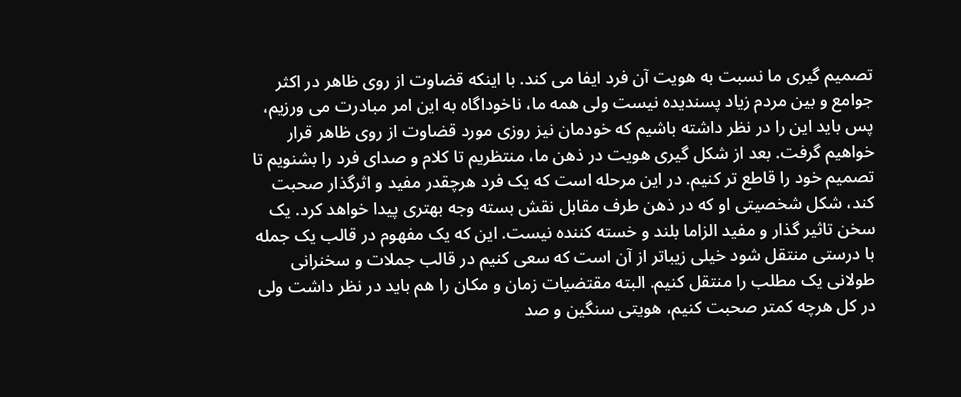تصمیم گیری ما نسبت به هویت آن فرد ایفا می کند. با اینکه قضاوت از روی ظاهر در اکثر جوامع و بین مردم زیاد پسندیده نیست ولی همه ما، ناخوداگاه به این امر مبادرت می ورزیم، پس باید این را در نظر داشته باشیم که خودمان نیز روزی مورد قضاوت از روی ظاهر قرار خواهیم گرفت. بعد از شکل گیری هویت در ذهن ما، منتظریم تا کلام و صدای فرد را بشنویم تا تصمیم خود را قاطع تر کنیم. در این مرحله است که یک فرد هرچقدر مفید و اثرگذار صحبت کند، شکل شخصیتی او که در ذهن طرف مقابل نقش بسته وجه بهتری پیدا خواهد کرد. یک سخن تاثیر گذار و مفید الزاما بلند و خسته کننده نیست. این که یک مفهوم در قالب یک جمله با درستی منتقل شود خیلی زیباتر از آن است که سعی کنیم در قالب جملات و سخنرانی طولانی یک مطلب را منتقل کنیم. البته مقتضیات زمان و مکان را هم باید در نظر داشت ولی در کل هرچه کمتر صحبت کنیم، هویتی سنگین و صد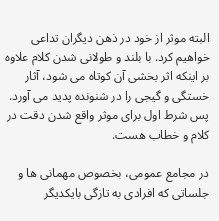البته موثر از خود در ذهن دیگران تداعی خواهیم کرد. با بلند و طولانی شدن کلام علاوه بر اینکه اثر بخشی آن کوتاه می شود، آثار خستگی و گیجی را در شنونده پدید می آورد. پس شرط اول برای موثر واقع شدن دقت در کلام و خطاب هست.

در مجامع عمومی، بخصوص مهمانی ها و جلساتی که افرادی به تازگی بایکدیگر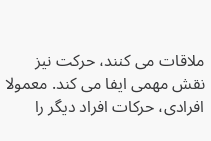ملاقات می کنند، حرکت نیز نقش مهمی ایفا می کند. معمولا افرادی، حرکات افراد دیگر را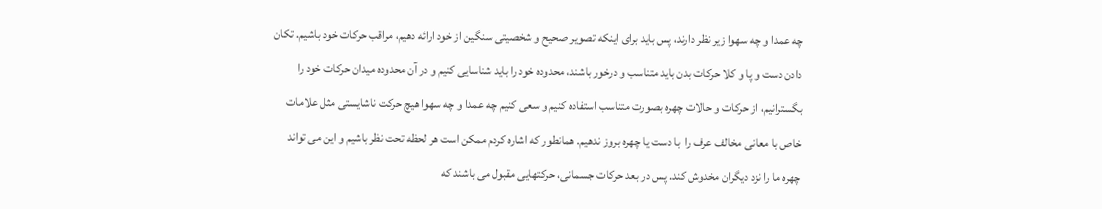چه عمدا و چه سهوا زیر نظر دارند، پس باید برای اینکه تصویر صحیح و شخصیتی سنگین از خود ارائه دهیم، مراقب حرکات خود باشیم. تکان دادن دست و پا و کلا حرکات بدن باید متناسب و درخور باشند، محدوده خود را باید شناسایی کنیم و در آن محدوده میدان حرکات خود را بگسترانیم، از حرکات و حالات چهره بصورت متناسب استفاده کنیم و سعی کنیم چه عمدا و چه سهوا هیچ حرکت ناشایستی مثل علامات خاص با معانی مخالف عرف را  با دست یا چهره بروز ندهیم. همانطور که اشاره کردم ممکن است هر لحظه تحت نظر باشیم و این می تواند چهره ما را نزد دیگران مخدوش کند. پس در بعد حرکات جسمانی، حرکتهایی مقبول می باشند که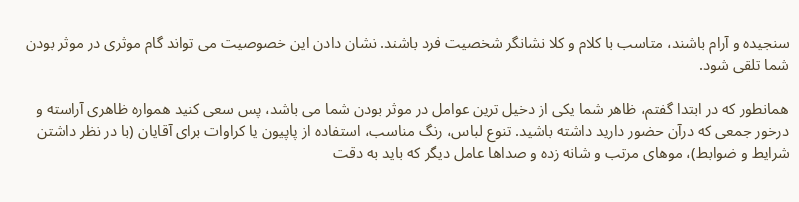سنجیده و آرام باشند، متاسب با کلام و کلا نشانگر شخصیت فرد باشند. نشان دادن این خصوصیت می تواند گام موثری در موثر بودن شما تلقی شود.

همانطور که در ابتدا گفتم، ظاهر شما یکی از دخیل ترین عوامل در موثر بودن شما می باشد، پس سعی کنید همواره ظاهری آراسته و درخور جمعی که درآن حضور دارید داشته باشید. تنوع لباس، رنگ مناسب، استفاده از پاپیون یا کراوات برای آقایان (با در نظر داشتن شرایط و ضوابط)، موهای مرتب و شانه زده و صداها عامل دیگر که باید به دقت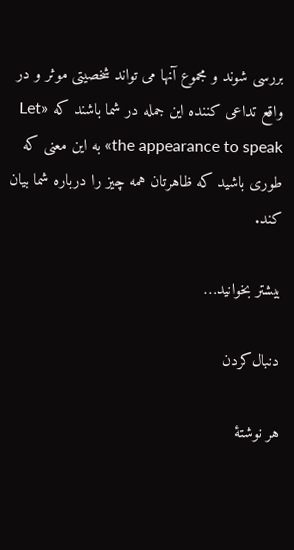بررسی شوند و مجموع آنها می تواند شخصیتی موثر و در واقع تداعی کننده این جمله در شما باشند که «Let the appearance to speak» به این معنی که طوری باشید که ظاهرتان همه چیز را درباره شما بیان کند.

بیشتر بخوانید…

دنبال‌کردن

هر نوشتهٔ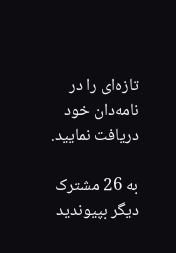تازه‌ای را در نامه‌دان خود دریافت نمایید.

به 26 مشترک دیگر بپیوندید